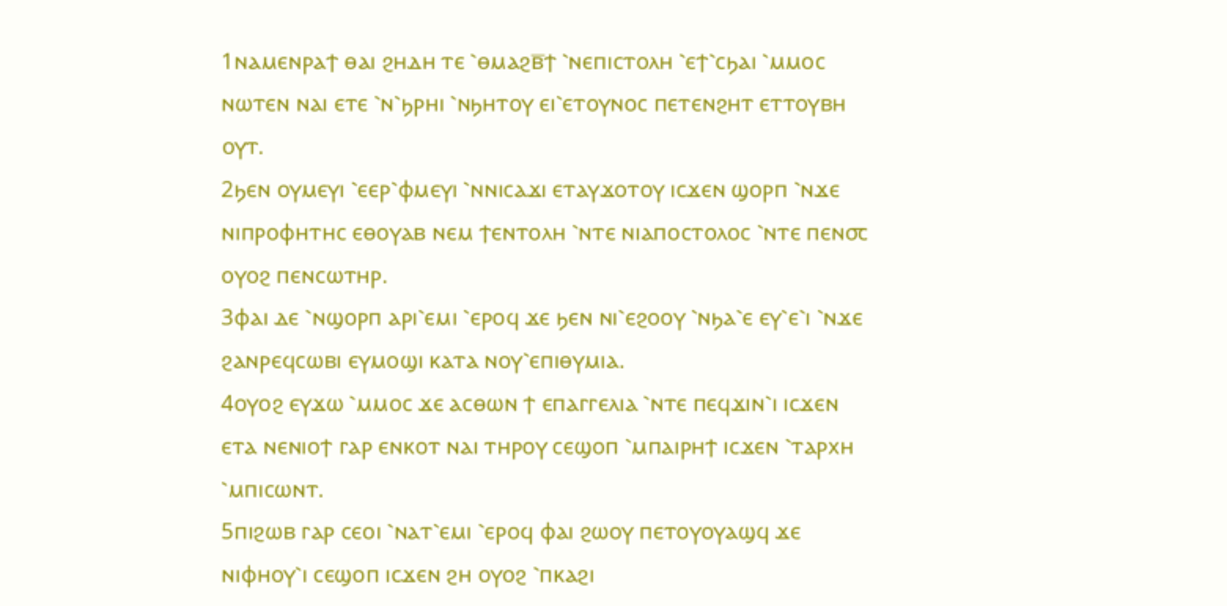1ⲛⲁⲙⲉⲛⲣⲁϯ ⲑⲁⲓ ϩⲏⲇⲏ ⲧⲉ ⳿ⲑⲙⲁϩⲃ̅ϯ ⳿ⲛⲉⲡⲓⲥⲧⲟⲗⲏ ⳿ⲉϯ⳿ⲥϧⲁⲓ ⳿ⲙⲙⲟⲥ ⲛⲱⲧⲉⲛ ⲛⲁⲓ ⲉⲧⲉ ⳿ⲛ⳿ϧⲣⲏⲓ ⳿ⲛϧⲏⲧⲟⲩ ⲉⲓ⳿ⲉⲧⲟⲩⲛⲟⲥ ⲡⲉⲧⲉⲛϩⲏⲧ ⲉⲧⲧⲟⲩⲃⲏ ⲟⲩⲧ.
2ϧⲉⲛ ⲟⲩⲙⲉⲩⲓ ⳿ⲉⲉⲣ⳿ⲫⲙⲉⲩⲓ ⳿ⲛⲛⲓⲥⲁϫⲓ ⲉⲧⲁⲩϫⲟⲧⲟⲩ ⲓⲥϫⲉⲛ ϣⲟⲣⲡ ⳿ⲛϫⲉ ⲛⲓⲡⲣⲟⲫⲏⲧⲏⲥ ⲉⲑⲟⲩⲁⲃ ⲛⲉⲙ ϯⲉⲛⲧⲟⲗⲏ ⳿ⲛⲧⲉ ⲛⲓⲁⲡⲟⲥⲧⲟⲗⲟⲥ ⳿ⲛⲧⲉ ⲡⲉⲛ⳪ ⲟⲩⲟϩ ⲡⲉⲛⲥⲱⲧⲏⲣ.
3ⲫⲁⲓ ⲇⲉ ⳿ⲛϣⲟⲣⲡ ⲁⲣⲓ⳿ⲉⲙⲓ ⳿ⲉⲣⲟϥ ϫⲉ ϧⲉⲛ ⲛⲓ⳿ⲉϩⲟⲟⲩ ⳿ⲛϧⲁ⳿ⲉ ⲉⲩ⳿ⲉ⳿ⲓ ⳿ⲛϫⲉ ϩⲁⲛⲣⲉϥⲥⲱⲃⲓ ⲉⲩⲙⲟϣⲓ ⲕⲁⲧⲁ ⲛⲟⲩ⳿ⲉⲡⲓⲑⲩⲙⲓⲁ.
4ⲟⲩⲟϩ ⲉⲩϫⲱ ⳿ⲙⲙⲟⲥ ϫⲉ ⲁⲥⲑⲱⲛ ϯ ⲉⲡⲁⲅⲅⲉⲗⲓⲁ ⳿ⲛⲧⲉ ⲡⲉϥϫⲓⲛ⳿ⲓ ⲓⲥϫⲉⲛ ⲉⲧⲁ ⲛⲉⲛⲓⲟϯ ⲅⲁⲣ ⲉⲛⲕⲟⲧ ⲛⲁⲓ ⲧⲏⲣⲟⲩ ⲥⲉϣⲟⲡ ⳿ⲙⲡⲁⲓⲣⲏϯ ⲓⲥϫⲉⲛ ⳿ⲧⲁⲣⲭⲏ ⳿ⲙⲡⲓⲥⲱⲛⲧ.
5ⲡⲓϩⲱⲃ ⲅⲁⲣ ⲥⲉⲟⲓ ⳿ⲛⲁⲧ⳿ⲉⲙⲓ ⳿ⲉⲣⲟϥ ⲫⲁⲓ ϩⲱⲟⲩ ⲡⲉⲧⲟⲩⲟⲩⲁϣϥ ϫⲉ ⲛⲓⲫⲏⲟⲩ⳿ⲓ ⲥⲉϣⲟⲡ ⲓⲥϫⲉⲛ ϩⲏ ⲟⲩⲟϩ ⳿ⲡⲕⲁϩⲓ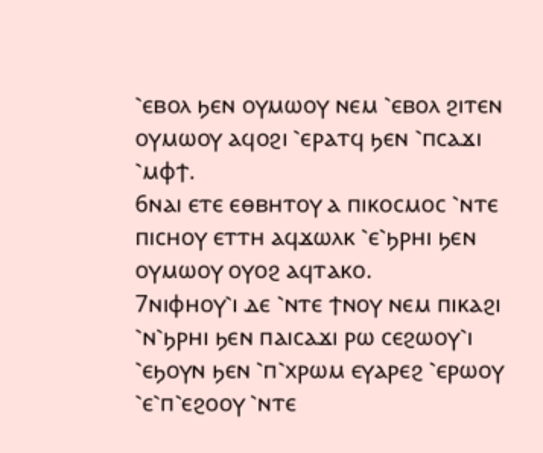⳿ⲉⲃⲟⲗ ϧⲉⲛ ⲟⲩⲙⲱⲟⲩ ⲛⲉⲙ ⳿ⲉⲃⲟⲗ ϩⲓⲧⲉⲛ ⲟⲩⲙⲱⲟⲩ ⲁϥⲟϩⲓ ⳿ⲉⲣⲁⲧϥ ϧⲉⲛ ⳿ⲡⲥⲁϫⲓ ⳿ⲙⲫϯ.
6ⲛⲁⲓ ⲉⲧⲉ ⲉⲑⲃⲏⲧⲟⲩ ⲁ ⲡⲓⲕⲟⲥⲙⲟⲥ ⳿ⲛⲧⲉ ⲡⲓⲥⲏⲟⲩ ⲉⲧⲧⲏ ⲁϥϫⲱⲗⲕ ⳿ⲉ⳿ϧⲣⲏⲓ ϧⲉⲛ ⲟⲩⲙⲱⲟⲩ ⲟⲩⲟϩ ⲁϥⲧⲁⲕⲟ.
7ⲛⲓⲫⲏⲟⲩ⳿ⲓ ⲇⲉ ⳿ⲛⲧⲉ ϯⲛⲟⲩ ⲛⲉⲙ ⲡⲓⲕⲁϩⲓ ⳿ⲛ⳿ϧⲣⲏⲓ ϧⲉⲛ ⲡⲁⲓⲥⲁϫⲓ ⲣⲱ ⲥⲉϩⲱⲟⲩ⳿ⲓ ⳿ⲉϧⲟⲩⲛ ϧⲉⲛ ⳿ⲡ⳿ⲭⲣⲱⲙ ⲉⲩⲁⲣⲉϩ ⳿ⲉⲣⲱⲟⲩ ⳿ⲉ⳿ⲡ⳿ⲉϩⲟⲟⲩ ⳿ⲛⲧⲉ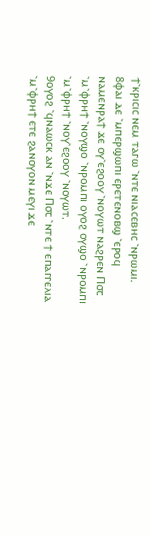ϯ⳿ⲕⲣⲓⲥⲓⲥ ⲛⲉⲙ ⲧⲁⲅⲱ ⳿ⲛⲧⲉ ⲛⲓⲁⲥⲉⲃⲏⲥ ⳿ⲛⲣⲱⲙⲓ.
8ⲫⲁⲓ ⲇⲉ ⳿ⲙⲡⲉⲣϣⲱⲡⲓ ⲉⲣⲉⲧⲉⲛⲟⲃϣ ⳿ⲉⲣⲟϥ ⲛⲁⲙⲉⲛⲣⲁϯ ϫⲉ ⲟⲩ⳿ⲉϩⲟⲟⲩ ⳿ⲛⲟⲩⲱⲧ ⲛⲁϩⲣⲉⲛ Ⲡ⳪ ⳿ⲙ⳿ⲫⲣⲏϯ ⳿ⲛⲟⲩϣⲟ ⳿ⲛⲣⲟⲙⲡⲓ ⲟⲩⲟϩ ⲟⲩϣⲟ ⳿ⲛⲣⲟⲙⲡⲓ ⳿ⲙ⳿ⲫⲣⲏϯ ⳿ⲛⲟⲩ⳿ⲉϩⲟⲟⲩ ⳿ⲛⲟⲩⲱⲧ.
9ⲟⲩⲟϩ ⳿ϥⲛⲁⲱⲥⲕ ⲁⲛ ⳿ⲛϫⲉ Ⲡ⳪ ⳿ⲛⲧⲉ ϯ ⲉⲡⲁⲅⲅⲉⲗⲓⲁ ⳿ⲙ⳿ⲫⲣⲏϯ ⲉⲧⲉ ϩⲁⲛⲟⲩⲟⲛ ⲙⲉⲩⲓ ϫⲉ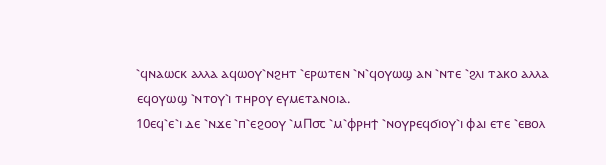⳿ϥⲛⲁⲱⲥⲕ ⲁⲗⲗⲁ ⲁϥⲱⲟⲩ⳿ⲛϩⲏⲧ ⳿ⲉⲣⲱⲧⲉⲛ ⳿ⲛ⳿ϥⲟⲩⲱϣ ⲁⲛ ⳿ⲛⲧⲉ ⳿ϩⲗⲓ ⲧⲁⲕⲟ ⲁⲗⲗⲁ ⲉϥⲟⲩⲱϣ ⳿ⲛⲧⲟⲩ⳿ⲓ ⲧⲏⲣⲟⲩ ⲉⲩⲙⲉⲧⲁⲛⲟⲓⲁ.
10ⲉϥ⳿ⲉ⳿ⲓ ⲇⲉ ⳿ⲛϫⲉ ⳿ⲡ⳿ⲉϩⲟⲟⲩ ⳿ⲙⲠ⳪ ⳿ⲙ⳿ⲫⲣⲏϯ ⳿ⲛⲟⲩⲣⲉϥϭⲓⲟⲩ⳿ⲓ ⲫⲁⲓ ⲉⲧⲉ ⳿ⲉⲃⲟⲗ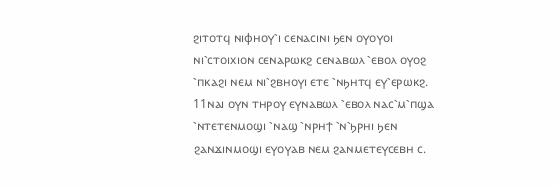ϩⲓⲧⲟⲧϥ ⲛⲓⲫⲏⲟⲩ⳿ⲓ ⲥⲉⲛⲁⲥⲓⲛⲓ ϧⲉⲛ ⲟⲩⲟⲩⲟⲓ ⲛⲓ⳿ⲥⲧⲟⲓⲭⲓⲟⲛ ⲥⲉⲛⲁⲣⲱⲕϩ ⲥⲉⲛⲁⲃⲱⲗ ⳿ⲉⲃⲟⲗ ⲟⲩⲟϩ ⳿ⲡⲕⲁϩⲓ ⲛⲉⲙ ⲛⲓ⳿ϩⲃⲏⲟⲩⲓ ⲉⲧⲉ ⳿ⲛϧⲏⲧϥ ⲉⲩ⳿ⲉⲣⲱⲕϩ.
11ⲛⲁⲓ ⲟⲩⲛ ⲧⲏⲣⲟⲩ ⲉⲩⲛⲁⲃⲱⲗ ⳿ⲉⲃⲟⲗ ⲛⲁⲥ⳿ⲙ⳿ⲡϣⲁ ⳿ⲛⲧⲉⲧⲉⲛⲙⲟϣⲓ ⳿ⲛⲁϣ ⳿ⲛⲣⲏϯ ⳿ⲛ⳿ϧⲣⲏⲓ ϧⲉⲛ ϩⲁⲛϫⲓⲛⲙⲟϣⲓ ⲉⲩⲟⲩⲁⲃ ⲛⲉⲙ ϩⲁⲛⲙⲉⲧⲉⲩⲥⲉⲃⲏ ⲥ.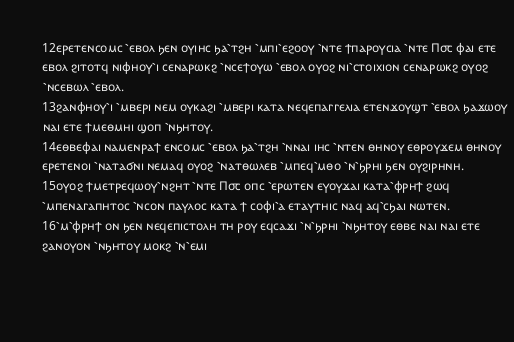12ⲉⲣⲉⲧⲉⲛⲥⲟⲙⲥ ⳿ⲉⲃⲟⲗ ϧⲉⲛ ⲟⲩⲓⲏⲥ ϧⲁ⳿ⲧϩⲏ ⳿ⲙⲡⲓ⳿ⲉϩⲟⲟⲩ ⳿ⲛⲧⲉ ϯⲡⲁⲣⲟⲩⲥⲓⲁ ⳿ⲛⲧⲉ Ⲡ⳪ ⲫⲁⲓ ⲉⲧⲉ ⲉⲃⲟⲗ ϩⲓⲧⲟⲧϥ ⲛⲓⲫⲏⲟⲩ⳿ⲓ ⲥⲉⲛⲁⲣⲱⲕϩ ⳿ⲛⲥⲉϯⲟⲩⲱ ⳿ⲉⲃⲟⲗ ⲟⲩⲟϩ ⲛⲓ⳿ⲥⲧⲟⲓⲭⲓⲟⲛ ⲥⲉⲛⲁⲣⲱⲕϩ ⲟⲩⲟϩ ⳿ⲛⲥⲉⲃⲱⲗ ⳿ⲉⲃⲟⲗ.
13ϩⲁⲛⲫⲏⲟⲩ⳿ⲓ ⳿ⲙⲃⲉⲣⲓ ⲛⲉⲙ ⲟⲩⲕⲁϩⲓ ⳿ⲙⲃⲉⲣⲓ ⲕⲁⲧⲁ ⲛⲉϥⲉⲡⲁⲅⲅⲉⲗⲓⲁ ⲉⲧⲉⲛϫⲟⲩϣⲧ ⳿ⲉⲃⲟⲗ ϧⲁϫⲱⲟⲩ ⲛⲁⲓ ⲉⲧⲉ ϯⲙⲉⲑⲙⲏⲓ ϣⲟⲡ ⳿ⲛϧⲏⲧⲟⲩ.
14ⲉⲑⲃⲉⲫⲁⲓ ⲛⲁⲙⲉⲛⲣⲁϯ ⲉⲛⲥⲟⲙⲥ ⳿ⲉⲃⲟⲗ ϧⲁ⳿ⲧϩⲏ ⳿ⲛⲛⲁⲓ ⲓⲏⲥ ⳿ⲛⲧⲉⲛ ⲑⲏⲛⲟⲩ ⲉⲑⲣⲟⲩϫⲉⲙ ⲑⲏⲛⲟⲩ ⲉⲣⲉⲧⲉⲛⲟⲓ ⳿ⲛⲁⲧⲁϭⲛⲓ ⲛⲉⲙⲁϥ ⲟⲩⲟϩ ⳿ⲛⲁⲧⲑⲱⲗⲉⲃ ⳿ⲙⲡⲉϥ⳿ⲙⲑⲟ ⳿ⲛ⳿ϧⲣⲏⲓ ϧⲉⲛ ⲟⲩϩⲓⲣⲏⲛⲏ.
15ⲟⲩⲟϩ ϯⲙⲉⲧⲣⲉϥⲱⲟⲩ⳿ⲛϩⲏⲧ ⳿ⲛⲧⲉ Ⲡ⳪ ⲟⲡⲥ ⳿ⲉⲣⲱⲧⲉⲛ ⲉⲩⲟⲩϫⲁⲓ ⲕⲁⲧⲁ⳿ⲫⲣⲏϯ ϩⲱϥ ⳿ⲙⲡⲉⲛⲁⲅⲁⲡⲏⲧⲟⲥ ⳿ⲛⲥⲟⲛ ⲡⲁⲩⲗⲟⲥ ⲕⲁⲧⲁ ϯ ⲥⲟⲫⲓ⳿ⲁ ⲉⲧⲁⲩⲧⲏⲓⲥ ⲛⲁϥ ⲁϥ⳿ⲥϧⲁⲓ ⲛⲱⲧⲉⲛ.
16⳿ⲙ⳿ⲫⲣⲏϯ ⲟⲛ ϧⲉⲛ ⲛⲉϥⲉⲡⲓⲥⲧⲟⲗⲏ ⲧⲏ ⲣⲟⲩ ⲉϥⲥⲁϫⲓ ⳿ⲛ⳿ϧⲣⲏⲓ ⳿ⲛϧⲏⲧⲟⲩ ⲉⲑⲃⲉ ⲛⲁⲓ ⲛⲁⲓ ⲉⲧⲉ ϩⲁⲛⲟⲩⲟⲛ ⳿ⲛϧⲏⲧⲟⲩ ⲙⲟⲕϩ ⳿ⲛ⳿ⲉⲙⲓ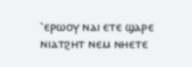⳿ⲉⲣⲱⲟⲩ ⲛⲁⲓ ⲉⲧⲉ ϣⲁⲣⲉ ⲛⲓⲁⲧϩⲏⲧ ⲛⲉⲙ ⲛⲏⲉⲧⲉ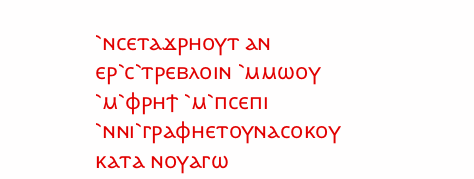⳿ⲛⲥⲉⲧⲁϫⲣⲏⲟⲩⲧ ⲁⲛ ⲉⲣ⳿ⲥ⳿ⲧⲣⲉⲃⲗⲟⲓⲛ ⳿ⲙⲙⲱⲟⲩ ⳿ⲙ⳿ⲫⲣⲏϯ ⳿ⲙ⳿ⲡⲥⲉⲡⲓ ⳿ⲛⲛⲓ⳿ⲅⲣⲁⲫⲏⲉⲧⲟⲩⲛⲁⲥⲟⲕⲟⲩ ⲕⲁⲧⲁ ⲛⲟⲩⲁⲅⲱ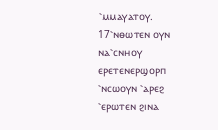⳿ⲙⲙⲁⲩⲁⲧⲟⲩ.
17⳿ⲛⲑⲱⲧⲉⲛ ⲟⲩⲛ ⲛⲁ⳿ⲥⲛⲏⲟⲩ ⲉⲣⲉⲧⲉⲛⲉⲣϣⲟⲣⲡ ⳿ⲛⲥⲱⲟⲩⲛ ⳿ⲁⲣⲉϩ ⳿ⲉⲣⲱⲧⲉⲛ ϩⲓⲛⲁ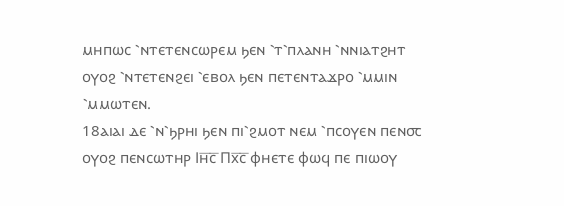ⲙⲏⲡⲱⲥ ⳿ⲛⲧⲉⲧⲉⲛⲥⲱⲣⲉⲙ ϧⲉⲛ ⳿ⲧ⳿ⲡⲗⲁⲛⲏ ⳿ⲛⲛⲓⲁⲧϩⲏⲧ ⲟⲩⲟϩ ⳿ⲛⲧⲉⲧⲉⲛϩⲉⲓ ⳿ⲉⲃⲟⲗ ϧⲉⲛ ⲡⲉⲧⲉⲛⲧⲁϫⲣⲟ ⳿ⲙⲙⲓⲛ ⳿ⲙⲙⲱⲧⲉⲛ.
18ⲁⲓⲁⲓ ⲇⲉ ⳿ⲛ⳿ϧⲣⲏⲓ ϧⲉⲛ ⲡⲓ⳿ϩⲙⲟⲧ ⲛⲉⲙ ⳿ⲡⲥⲟⲩⲉⲛ ⲡⲉⲛ⳪ ⲟⲩⲟϩ ⲡⲉⲛⲥⲱⲧⲏⲣ Ⲓⲏ̅ⲥ̅ Ⲡⲭ̅ⲥ̅ ⲫⲏⲉⲧⲉ ⲫⲱϥ ⲡⲉ ⲡⲓⲱⲟⲩ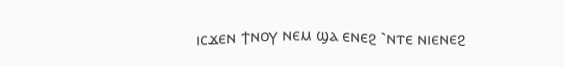ⲓⲥϫⲉⲛ ϯⲛⲟⲩ ⲛⲉⲙ ϣⲁ ⲉⲛⲉϩ ⳿ⲛⲧⲉ ⲛⲓⲉⲛⲉϩ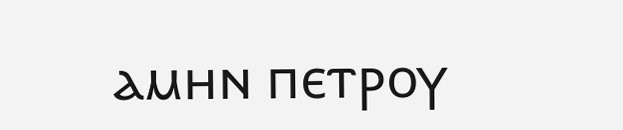ⲁⲙⲏⲛ ⲡⲉⲧⲣⲟⲩ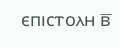ⲉⲡⲓⲥⲧⲟⲗⲏ ⲃ̅